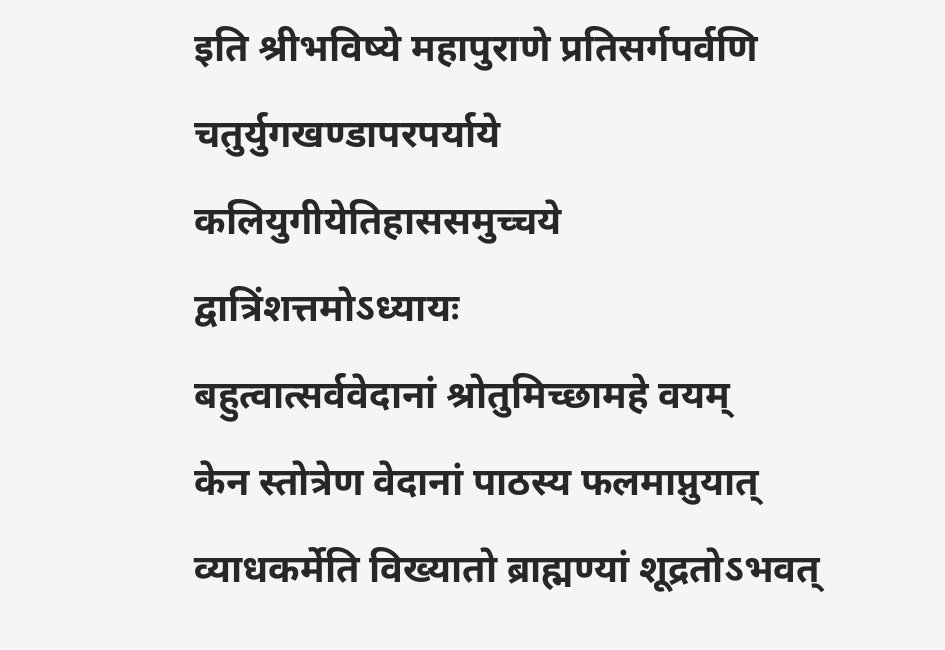इति श्रीभविष्ये महापुराणे प्रतिसर्गपर्वणि चतुर्युगखण्डापरपर्याये कलियुगीयेतिहाससमुच्चये द्वात्रिंशत्तमोऽध्यायः
बहुत्वात्सर्ववेदानां श्रोतुमिच्छामहे वयम्
केन स्तोत्रेण वेदानां पाठस्य फलमाप्नुयात्
व्याधकर्मेति विख्यातो ब्राह्मण्यां शूद्रतोऽभवत्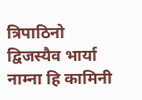त्रिपाठिनो द्विजस्यैव भार्या नाम्ना हि कामिनी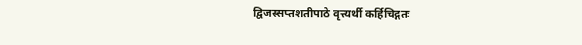द्विजस्सप्तशतीपाठे वृत्त्यर्थी कर्हिचिद्गतः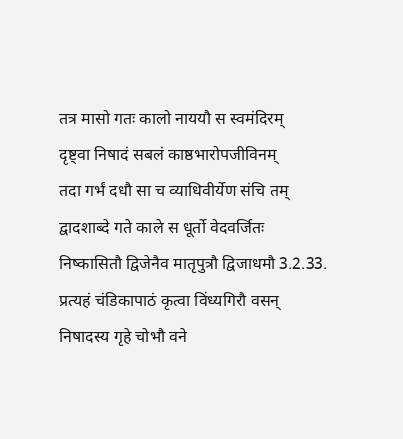तत्र मासो गतः कालो नाययौ स स्वमंदिरम्
दृष्ट्वा निषादं सबलं काष्ठभारोपजीविनम्
तदा गर्भं दधौ सा च व्याधिवीर्येण संचि तम्
द्वादशाब्दे गते काले स धूर्तो वेदवर्जितः
निष्कासितौ द्विजेनैव मातृपुत्रौ द्विजाधमौ 3.2.33.
प्रत्यहं चंडिकापाठं कृत्वा विंध्यगिरौ वसन्
निषादस्य गृहे चोभौ वने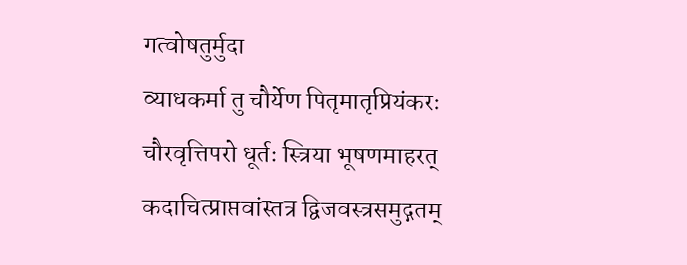गत्वोषतुर्मुदा
व्याधकर्मा तु चौर्येण पितृमातृप्रियंकरः
चौरवृत्तिपरो धूर्तः स्त्रिया भूषणमाहरत्
कदाचित्प्राप्तवांस्तत्र द्विजवस्त्रसमुद्गतम्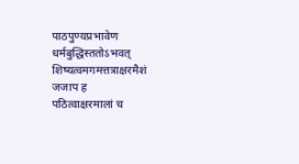पाठपुण्यप्रभावेण धर्मबुद्धिस्ततोऽभवत्
शिष्यत्वमगमत्तत्राक्षरमैशं जजाप ह
पठित्वाक्षरमालां च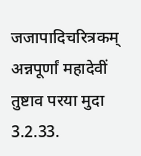जजापादिचरित्रकम्
अन्नपूर्णां महादेवीं तुष्टाव परया मुदा 3.2.33.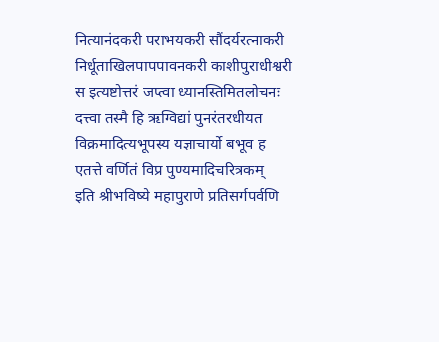नित्यानंदकरी पराभयकरी सौंदर्यरत्नाकरी निर्धूताखिलपापपावनकरी काशीपुराधीश्वरी
स इत्यष्टोत्तरं जप्त्वा ध्यानस्तिमितलोचनः
दत्त्वा तस्मै हि ऋग्विद्यां पुनरंतरधीयत
विक्रमादित्यभूपस्य यज्ञाचार्यो बभूव ह
एतत्ते वर्णितं विप्र पुण्यमादिचरित्रकम्
इति श्रीभविष्ये महापुराणे प्रतिसर्गपर्वणि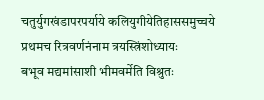चतुर्युगखंडापरपर्याये कलियुगीयेतिहाससमुच्चये प्रथमच रित्रवर्णनंनाम त्रयस्त्रिंशोध्यायः
बभूव मद्यमांसाशी भीमवर्मेति विश्रुतः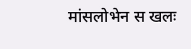मांसलोभेन स खलः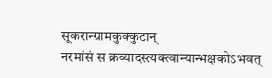सूकरान्ग्रामकुक्कुटान्
नरमांसं स क्रव्यादस्त्यक्त्वान्यान्भक्षकोऽभवत्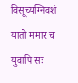विसूच्यग्निवशं यातो ममार च युवापि सः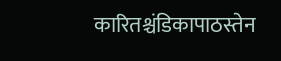कारितश्चंडिकापाठस्तेन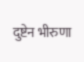दुष्टेन भीरुणा